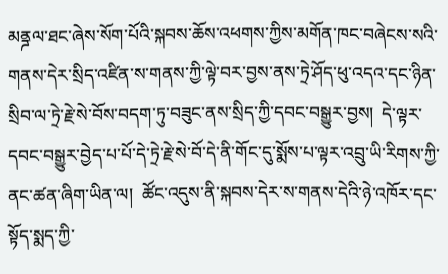མནྜལ་ཐང་ཞེས་སོག་པོའི་སྐབས་ཆོས་འཕགས་ཀྱིས་མགོན་ཁང་བཞེངས་སའི་གནས་དེར་སྲིད་འཛིན་ས་གནས་ཀྱི་ལྟེ་བར་བྱས་ནས་ཏྲེ་ཤོད་ཕུ་འདའ་དང་ཉིན་སྲིབ་ལ་ཏྲེ་རྗེ་སེ་བོས་བདག་ཏུ་བཟུང་ནས་སྲིད་ཀྱི་དབང་བསྒྱུར་བྱས།  དེ་ལྟར་དབང་བསྒྱུར་བྱེད་པ་པོ་དེ་ཏྲེ་རྗེ་སེ་བོ་དེ་ནི་གོང་དུ་སྨོས་པ་ལྟར་འབྲུ་ཡི་རིགས་ཀྱི་ནང་ཚན་ཞིག་ཡིན་ལ།  ཚོང་འདུས་ནི་སྐབས་དེར་ས་གནས་དེའི་ཉེ་འཁོར་དང་སྟོད་སྨད་ཀྱི་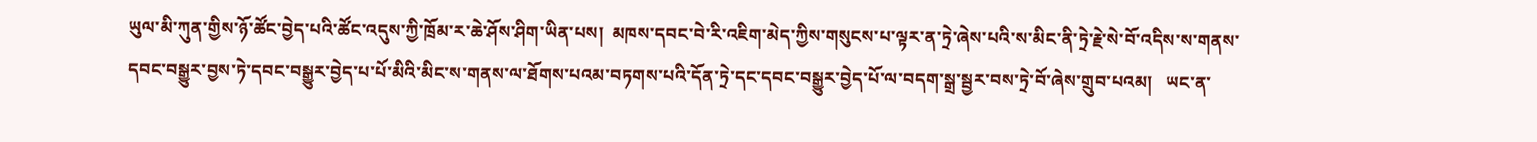ཡུལ་མི་ཀུན་གྱིས་ཉོ་ཚོང་བྱེད་པའི་ཚོང་འདུས་ཀྱི་ཁྲོམ་ར་ཆེ་ཤོས་ཤིག་ཡིན་པས།  མཁས་དབང་བེ་རི་འཇིག་མེད་ཀྱིས་གསུངས་པ་ལྟར་ན་ཏྲེ་ཞེས་པའི་ས་མིང་ནི་ཏྲེ་རྗེ་སེ་བོ་འདིས་ས་གནས་དབང་བསྒྱུར་བྱས་ཏེ་དབང་བསྒྱུར་བྱེད་པ་པོ་མིའི་མིང་ས་གནས་ལ་ཐོགས་པའམ་བཏགས་པའི་དོན་ཏྲེ་དང་དབང་བསྒྱུར་བྱེད་པོ་ལ་བདག་སྒྲ་སྦྱར་བས་ཏྲེ་བོ་ཞེས་གྲུབ་པའམ།   ཡང་ན་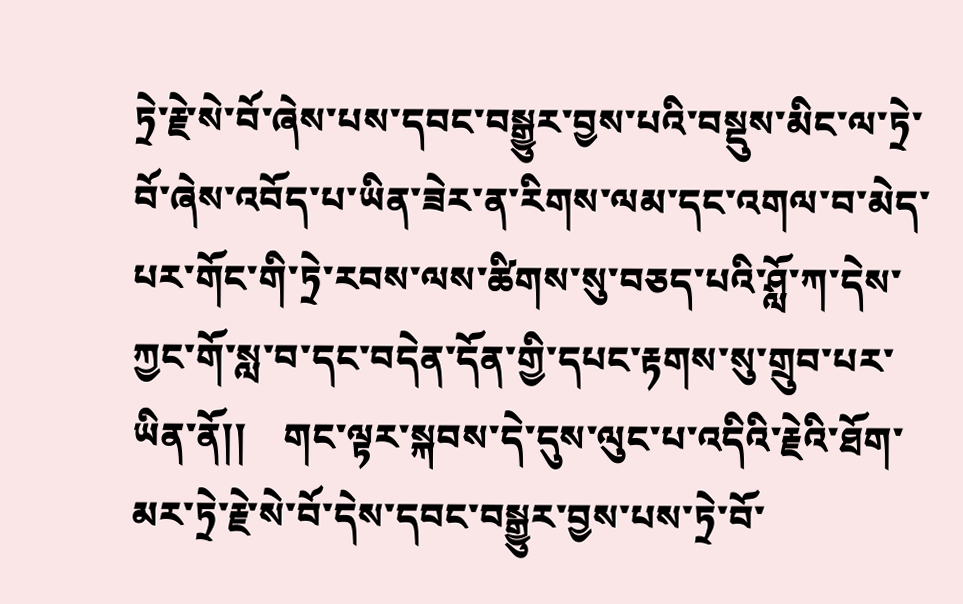ཏྲེ་རྗེ་སེ་བོ་ཞེས་པས་དབང་བསྒྱུར་བྱས་པའི་བསྡུས་མིང་ལ་ཏྲེ་བོ་ཞེས་འབོད་པ་ཡིན་ཟེར་ན་རིགས་ལམ་དང་འགལ་བ་མེད་པར་གོང་གི་ཏྲེ་རབས་ལས་ཚིགས་སུ་བཅད་པའི་ཤློ་ཀ་དེས་ཀྱང་གོ་སླ་བ་དང་བདེན་དོན་གྱི་དཔང་རྟགས་སུ་གྲུབ་པར་ཡིན་ནོ།།    གང་ལྟར་སྐབས་དེ་དུས་ལུང་པ་འདིའི་རྗེའི་ཐོག་མར་ཏྲེ་རྗེ་སེ་བོ་དེས་དབང་བསྒྱུར་བྱས་པས་ཏྲེ་བོ་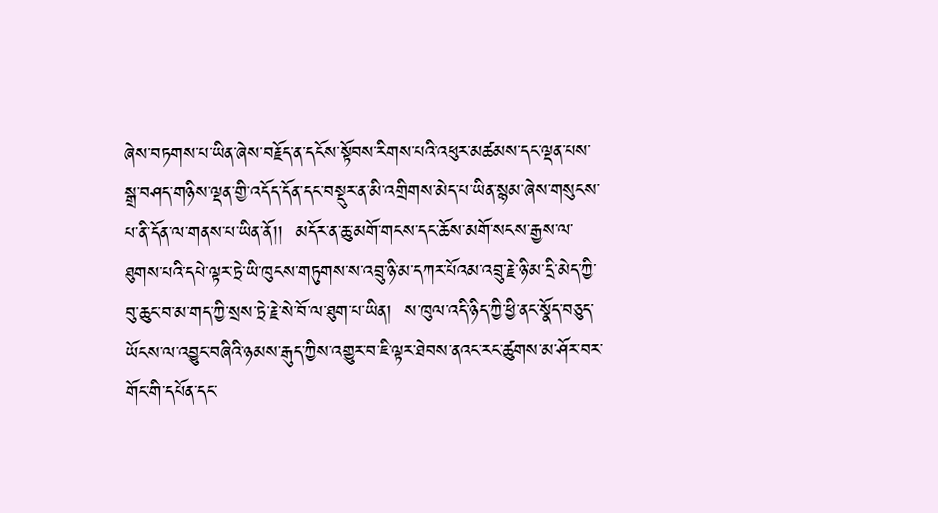ཞེས་བཏགས་པ་ཡིན་ཞེས་བརྗོད་ན་དངོས་སྟོབས་རིགས་པའི་འཕུར་མཚམས་དང་ལྡན་པས་སྒྲ་བཤད་གཉིས་ལྡན་གྱི་འདོད་དོན་དང་བསྡུར་ན་མི་འགྲིགས་མེད་པ་ཡིན་སྙམ་ཞེས་གསུངས་པ་ནི་དོན་ལ་གནས་པ་ཡིན་ནོ།།  མདོར་ན་ཆུ་མགོ་གངས་དང་ཆོས་མགོ་སངས་རྒྱས་ལ་ཐུགས་པའི་དཔེ་ལྟར་ཏྲེ་ཡི་ཁུངས་གཏུགས་ས་འབྲུ་ཉི་མ་དཀར་པོའམ་འབྲུ་རྗེ་ཉི་མ་དྲི་མེད་ཀྱི་བུ་ཆུང་བ་མ་གད་ཀྱི་སྲས་ཏྲེ་རྗེ་སེ་བོ་ལ་ཐུག་པ་ཡིན།  ས་ཁུལ་འདི་ཉིད་ཀྱི་ཕྱི་ནང་སྣོད་བཅུད་ཡོངས་ལ་འབྱུང་བཞིའི་ཉམས་རྒུད་ཀྱིས་འགྱུར་བ་ཇི་ལྟར་ཐེབས་ནའང་རང་ཚུགས་མ་ཤོར་བར་གོང་གི་དཔོན་དང་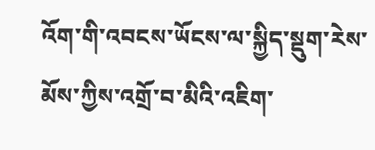འོག་གི་འབངས་ཡོངས་ལ་སྐྱིད་སྡུག་རེས་མོས་ཀྱིས་འགྲོ་བ་མིའི་འཇིག་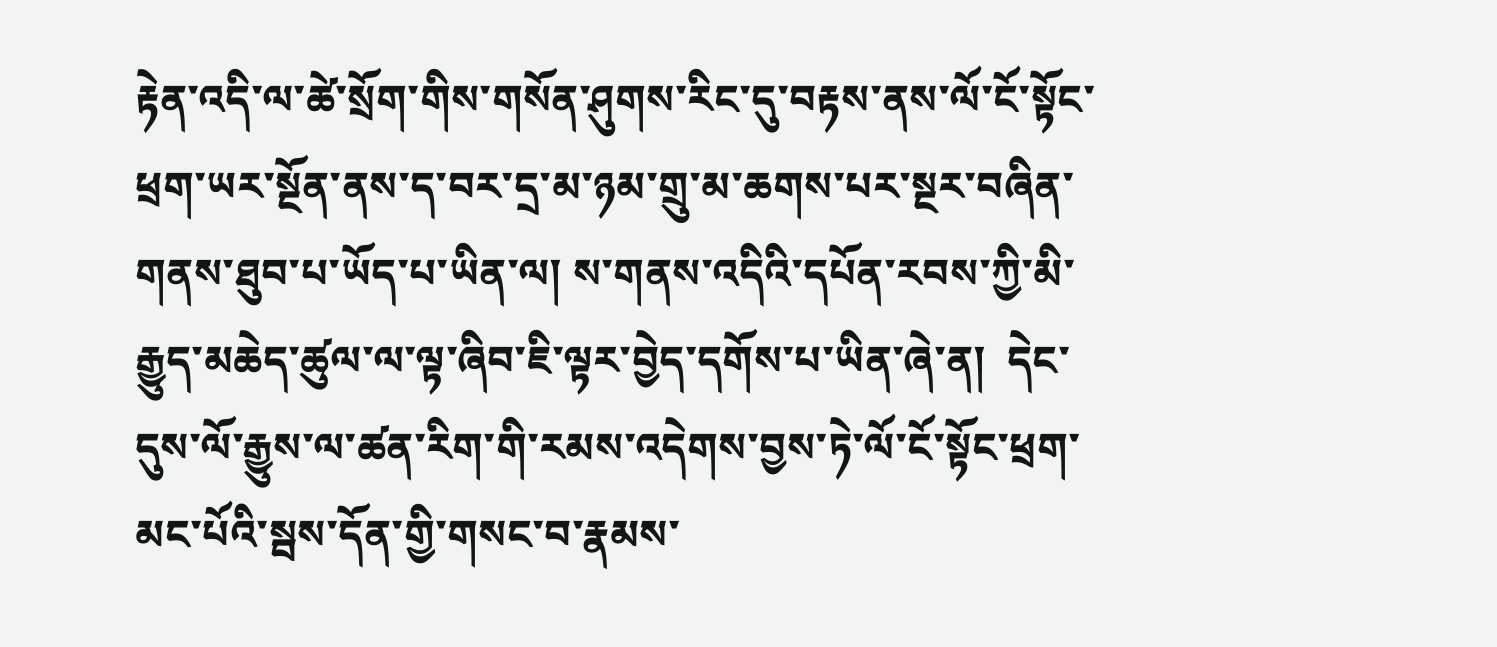རྟེན་འདི་ལ་ཚེ་སྲོག་གིས་གསོན་ཤུགས་རིང་དུ་བརྟས་ནས་ལོ་ངོ་སྟོང་ཕྲག་ཡར་སྔོན་ནས་ད་བར་དྲ་མ་ཉམ་གྲུ་མ་ཆགས་པར་སྔར་བཞིན་གནས་ཐུབ་པ་ཡོད་པ་ཡིན་ལ། ས་གནས་འདིའི་དཔོན་རབས་ཀྱི་མི་རྒྱུད་མཆེད་ཚུལ་ལ་ལྟ་ཞིབ་ཇི་ལྟར་བྱེད་དགོས་པ་ཡིན་ཞེ་ན།  དེང་དུས་ལོ་རྒྱུས་ལ་ཚན་རིག་གི་རམས་འདེགས་བྱས་ཏེ་ལོ་ངོ་སྟོང་ཕྲག་མང་པོའི་སྦས་དོན་གྱི་གསང་བ་རྣམས་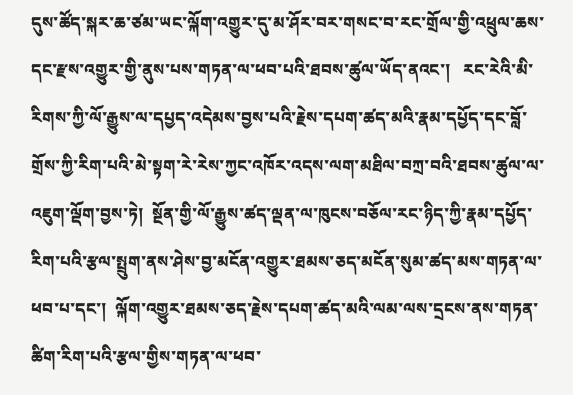དུས་ཚོད་སྐར་ཆ་ཙམ་ཡང་ལྐོག་འགྱུར་དུ་མ་ཤོར་བར་གསང་བ་རང་གྲོལ་གྱི་འཕྲུལ་ཆས་དང་རྫས་འགྱུར་གྱི་ནུས་པས་གཏན་ལ་ཕབ་པའི་ཐབས་ཚུལ་ཡོད་ནའང་།   རང་རེའི་མི་རིགས་ཀྱི་ལོ་རྒྱུས་ལ་དཔྱད་འདེམས་བྱས་པའི་རྗེས་དཔག་ཚད་མའི་རྣམ་དཔྱོད་དང་བློ་གྲོས་ཀྱི་རིག་པའི་མེ་སྟག་རེ་རེས་ཀྱང་འཁོར་འདས་ལག་མཐིལ་བཀྲ་བའི་ཐབས་ཚུལ་ལ་འཇུག་ལྡོག་བྱས་ཏེ།  སྔོན་གྱི་ལོ་རྒྱུས་ཚད་ལྡན་ལ་ཁུངས་བཅོལ་རང་ཉིད་ཀྱི་རྣམ་དཔྱོད་རིག་པའི་རྩལ་སྤྲུག་ནས་ཤེས་བྱ་མངོན་འགྱུར་ཐམས་ཅད་མངོན་སུམ་ཚད་མས་གཏན་ལ་ཕབ་པ་དང་།  ལྐོག་འགྱུར་ཐམས་ཅད་རྗེས་དཔག་ཚད་མའི་ལམ་ལས་དྲངས་ནས་གཏན་ཚིག་རིག་པའི་རྩལ་གྱིས་གཏན་ལ་ཕབ་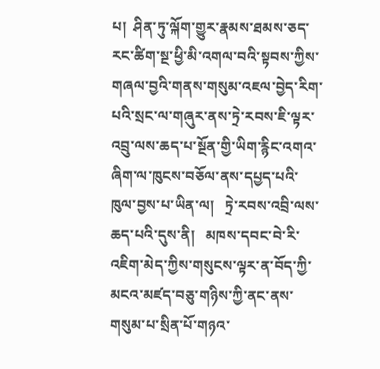པ།  ཤིན་ཏུ་ལྐོག་གྱུར་རྣམས་ཐམས་ཅད་རང་ཚིག་སྔ་ཕྱི་མི་འགལ་བའི་སྟབས་ཀྱིས་གཞལ་བྱའི་གནས་གསུམ་འཇལ་བྱེད་རིག་པའི་སྲང་ལ་གཞུར་ནས་ཏྲེ་རབས་ཇི་ལྟར་འབྲུ་ལས་ཆད་པ་སྔོན་གྱི་ཡིག་རྙིང་འགའ་ཞིག་ལ་ཁུངས་བཅོལ་ནས་དཔྱད་པའི་ཁུལ་བྱས་པ་ཡིན་ལ།   ཏྲེ་རབས་འབྲི་ལས་ཆད་པའི་དུས་ནི།   མཁས་དབང་བེ་རི་འཇིག་མེད་ཀྱིས་གསུངས་ལྟར་ན་བོད་ཀྱི་མངའ་མཛད་བཅུ་གཉིས་ཀྱི་ནང་ནས་གསུམ་པ་སྲིན་པོ་གཉའ་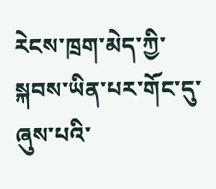རེངས་ཁྲག་མེད་ཀྱི་སྐབས་ཡིན་པར་གོང་དུ་ཞུས་པའི་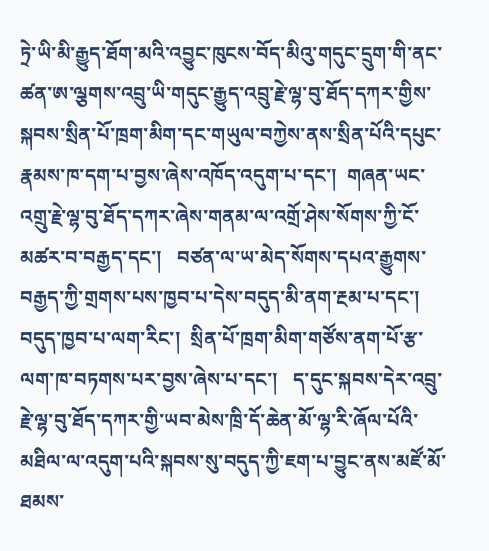ཏྲེ་ཡི་མི་རྒྱུད་ཐོག་མའི་འབྱུང་ཁུངས་བོད་མིའུ་གདུང་དྲུག་གི་ནང་ཚན་ཨ་ལྕགས་འབྲུ་ཡི་གདུང་རྒྱུད་འབྲུ་རྗེ་ལྷ་བུ་ཐོད་དཀར་གྱིས་སྐབས་སྲིན་པོ་ཁྲག་མིག་དང་གཡུལ་བཀྱེས་ནས་སྲིན་པོའི་དཔུང་རྣམས་ཁ་དག་པ་བྱས་ཞེས་འཁོད་འདུག་པ་དང་།  གཞན་ཡང་འགྲུ་རྗེ་ལྷ་བུ་ཐོད་དཀར་ཞེས་གནམ་ལ་འགྲོ་ཤེས་སོགས་ཀྱི་ངོ་མཚར་བ་བརྒྱད་དང་།   བཙན་ལ་ཡ་མེད་སོགས་དཔའ་རྒྱུགས་བརྒྱད་ཀྱི་གྲགས་པས་ཁྱབ་པ་དེས་བདུད་མི་ནག་རྔམ་པ་དང་།  བདུད་ཁྱབ་པ་ལག་རིང་།  སྲིན་པོ་ཁྲག་མིག་གཙོས་ནག་པོ་རྩ་ལག་ཁ་བཏགས་པར་བྱས་ཞེས་པ་དང་།   ད་དུང་སྐབས་དེར་འབྲུ་རྗེ་ལྷ་བུ་ཐོད་དཀར་གྱི་ཡབ་མེས་ཁྲི་དོ་ཆེན་མོ་ལྷ་རི་ཞོལ་པོའི་མཐིལ་ལ་འདུག་པའི་སྐབས་སུ་བདུད་ཀྱི་ཇག་པ་བྱུང་ནས་མཛོ་མོ་ཐམས་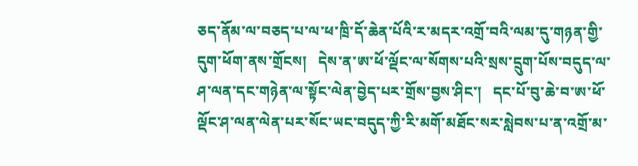ཅད་ནོམ་ལ་བཅད་པ་ལ་ཕ་ཁྲི་དོ་ཆེན་པོའི་ར་མདར་འགྲོ་བའི་ལམ་དུ་གཉན་གྱི་དུག་ཕོག་ནས་གྲོངས།   དེས་ན་ཨ་ཕོ་ལྡོང་ལ་སོགས་པའི་སྲས་དྲུག་པོས་བདུད་ལ་ཤ་ལན་དང་གཉེན་ལ་སྟོང་ལེན་བྱེད་པར་གྲོས་བྱས་ཤིང་།   དང་པོ་བུ་ཆེ་བ་ཨ་ཕོ་ལྡོང་ཤ་ལན་ལེན་པར་སོང་ཡང་བདུད་ཀྱི་རི་མགོ་མཐོང་སར་སླེབས་པ་ན་འགྲོ་མ་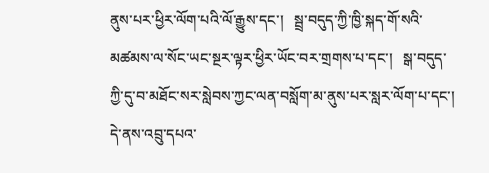ནུས་པར་ཕྱིར་ལོག་པའི་ལོ་རྒྱུས་དང་།   སྦྲ་བདུད་ཀྱི་ཁྱི་སྐད་གོ་སའི་མཚམས་ལ་སོང་ཡང་སྔར་ལྟར་ཕྱིར་ཡོང་བར་གྲགས་པ་དང་།   སྒ་བདུད་ཀྱི་དུ་བ་མཐོང་སར་སླེབས་ཀྱང་ལན་བསློག་མ་ནུས་པར་སླར་ལོག་པ་དང་།   དེ་ནས་འབྲུ་དཔའ་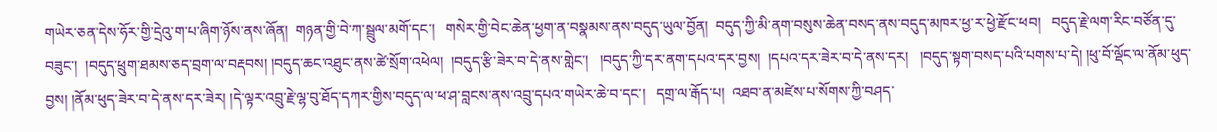གཡེར་ཅན་དེས་ཧོར་གྱི་དྲེའུ་ག་པ་ཞིག་ཉོས་ནས་ཞོན།  གཉན་གྱི་བེ་ཀ་སྦྲུལ་མགོ་དང་།   གསེར་གྱི་བེང་ཆེན་ཕྱག་ན་བསྣམས་ནས་བདུད་ཡུལ་བྱོན།  བདུད་ཀྱི་མི་ནག་བསུས་ཆེན་བསད་ནས་བདུད་མཁར་ཕྱ་ར་ཕྱེ་རྫོང་ཕབ།   བདུད་རྗེ་ལག་རིང་བཙོན་དུ་བཟུང་།  །བདུད་ཕྲུག་ཐམས་ཅད་བྲག་ལ་བརྡབས། །བདུད་ཆང་འཐུང་ནས་ཚེ་སྲོག་འཕེལ།  །བདུད་རྩི་ཟེར་བ་དེ་ནས་གླེང་།   །བདུད་ཀྱི་དར་ནག་དཔའ་དར་བྱས།  །དཔའ་དར་ཟེར་བ་དེ་ནས་དར།   །བདུད་སྟག་བསད་པའི་པགས་པ་དེ། །ཕུ་བོ་ལྡོང་ལ་ནོམ་ཕུད་བྱས། །ནོམ་ཕུད་ཟེར་བ་དེ་ནས་དར་ཟེར། །དེ་ལྟར་འབྲུ་རྗེ་ལྷ་བུ་ཐོད་དཀར་གྱིས་བདུད་ལ་ཕ་ཤ་བླངས་ནས་འབྲུ་དཔའ་གཡེར་ཆེ་བ་དང་།   དགྲ་ལ་རྒོད་པ།  འཐབ་ན་མཛེས་པ་སོགས་ཀྱི་བཤད་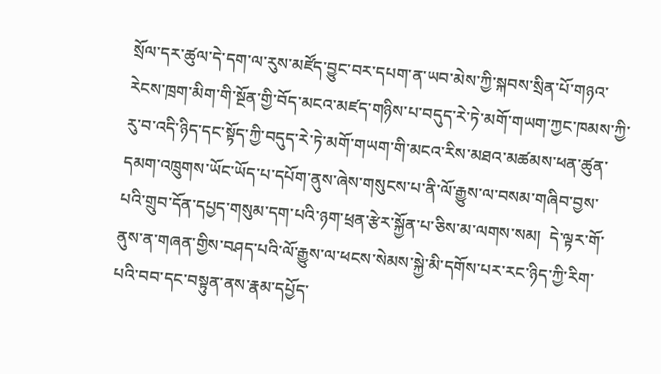སྲོལ་དར་ཚུལ་དེ་དག་ལ་རུས་མཛོད་བྱུང་བར་དཔག་ན་ཡབ་མེས་ཀྱི་སྐབས་སྲིན་པོ་གཉའ་རེངས་ཁྲག་མིག་གི་སྔོན་གྱི་བོད་མངའ་མཛད་གཉིས་པ་བདུད་རེ་ཏེ་མགོ་གཡག་ཀྱང་ཁམས་ཀྱི་རུ་བ་འདི་ཉིད་དང་སྟོད་ཀྱི་བདུད་རེ་ཏེ་མགོ་གཡག་གི་མངའ་རིས་མཐའ་མཚམས་ཕན་ཚུན་དམག་འཁྲུགས་ཡོང་ཡོད་པ་དཔོག་ནུས་ཞེས་གསུངས་པ་ནི་ལོ་རྒྱུས་ལ་བསམ་གཞིབ་བྱས་པའི་གྲུབ་དོན་དཔྱད་གསུམ་དག་པའི་ཉག་ཕྲན་རྩེར་སྐྱོན་པ་ཅིས་མ་ལགས་སམ།  དེ་ལྟར་གོ་ནུས་ན་གཞན་གྱིས་བཤད་པའི་ལོ་རྒྱུས་ལ་ཕངས་སེམས་སྐྱེ་མི་དགོས་པར་རང་ཉིད་ཀྱི་རིག་པའི་བབ་དང་བསྟུན་ནས་རྣམ་དཔྱོད་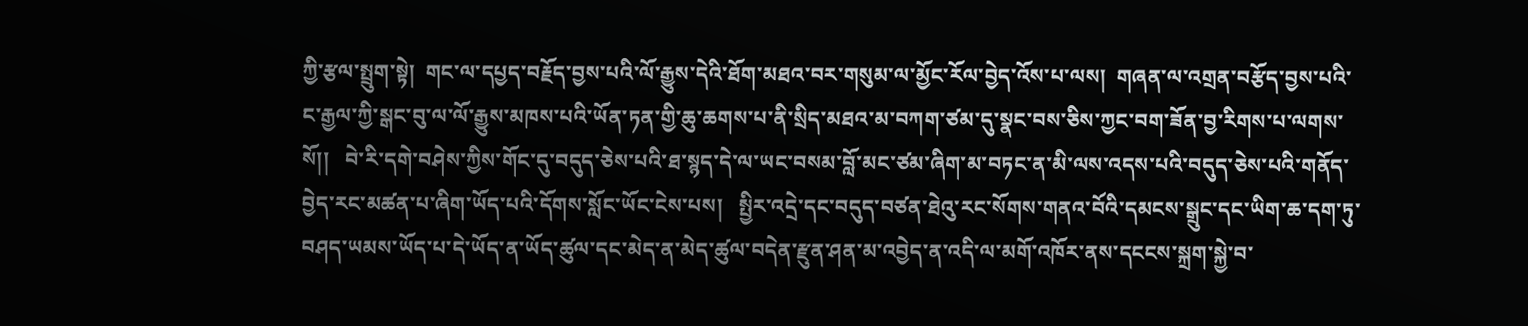ཀྱི་རྩལ་སྤྲུག་སྟེ།  གང་ལ་དཔྱད་བརྗོད་བྱས་པའི་ལོ་རྒྱུས་དེའི་ཐོག་མཐའ་བར་གསུམ་ལ་མྱོང་རོལ་བྱེད་འོས་པ་ལས།  གཞན་ལ་འགྲན་བརྩོད་བྱས་པའི་ང་རྒྱལ་ཀྱི་སྒང་བུ་ལ་ལོ་རྒྱུས་མཁས་པའི་ཡོན་ཏན་གྱི་ཆུ་ཆགས་པ་ནི་སྲིད་མཐའ་མ་བཀག་ཙམ་དུ་སྣང་བས་ཅིས་ཀྱང་བག་ཟོན་བྱ་རིགས་པ་ལགས་སོ།།   བེ་རི་དགེ་བཤེས་ཀྱིས་གོང་དུ་བདུད་ཅེས་པའི་ཐ་སྙད་དེ་ལ་ཡང་བསམ་བློ་མང་ཙམ་ཞིག་མ་བཏང་ན་མི་ལས་འདས་པའི་བདུད་ཅེས་པའི་གནོད་བྱེད་རང་མཚན་པ་ཞིག་ཡོད་པའི་དོགས་སློང་ཡོང་ངེས་པས།   སྤྱིར་འདྲེ་དང་བདུད་བཙན་ཐེའུ་རང་སོགས་གནའ་བོའི་དམངས་སྒྲུང་དང་ཡིག་ཆ་དག་ཏུ་བཤད་ཡམས་ཡོད་པ་དེ་ཡོད་ན་ཡོད་ཚུལ་དང་མེད་ན་མེད་ཚུལ་བདེན་རྫུན་ཤན་མ་འབྱེད་ན་འདི་ལ་མགོ་འཁོར་ནས་དངངས་སྐྲག་སྐྱེ་བ་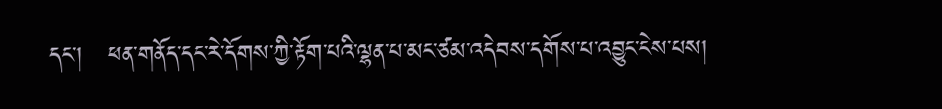དང་།   ཕན་གནོད་དང་རེ་དོགས་ཀྱི་རྟོག་པའི་ལྷན་པ་མང་ཙམ་འདེབས་དགོས་པ་འབྱུང་ངེས་པས།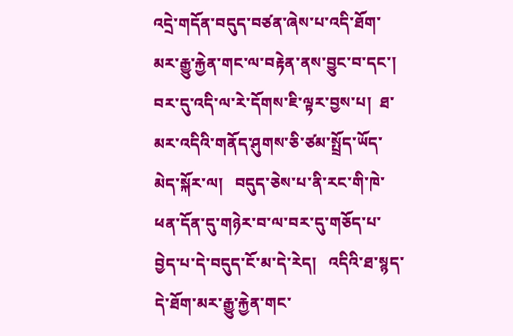འདྲེ་གདོན་བདུད་བཙན་ཞེས་པ་འདི་ཐོག་མར་རྒྱུ་རྐྱེན་གང་ལ་བརྟེན་ནས་བྱུང་བ་དང་།  བར་དུ་འདི་ལ་རེ་དོགས་ཇི་ལྟར་བྱས་པ།  ཐ་མར་འདིའི་གནོད་ཤུགས་ཅི་ཙམ་སྤྲོད་ཡོད་མེད་སྐོར་ལ།   བདུད་ཅེས་པ་ནི་རང་གི་ཁེ་ཕན་དོན་དུ་གཉེར་བ་ལ་བར་དུ་གཅོད་པ་བྱེད་པ་དེ་བདུད་ངོ་མ་དེ་རེད།   འདིའི་ཐ་སྙད་དེ་ཐོག་མར་རྒྱུ་རྐྱེན་གང་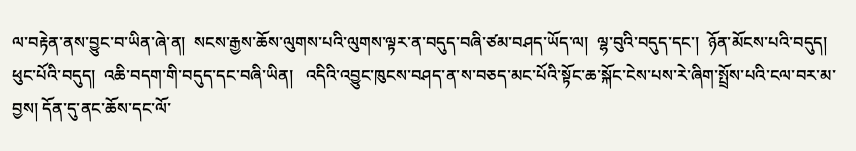ལ་བརྟེན་ནས་བྱུང་བ་ཡིན་ཞེ་ན།  སངས་རྒྱས་ཆོས་ལུགས་པའི་ལུགས་ལྟར་ན་བདུད་བཞི་ཙམ་བཤད་ཡོད་ལ།  ལྷ་བུའི་བདུད་དང་།  ཉོན་མོངས་པའི་བདུད།  ཕུང་པོའི་བདུད།  འཆི་བདག་གི་བདུད་དང་བཞི་ཡིན།   འདིའི་འབྱུང་ཁུངས་བཤད་ན་ས་བཅད་མང་པོའི་སྟོང་ཆ་སྐོང་ངེས་པས་རེ་ཞིག་སྤྲོས་པའི་ངལ་བར་མ་བྱས། དོན་དུ་ནང་ཆོས་དང་ལོ་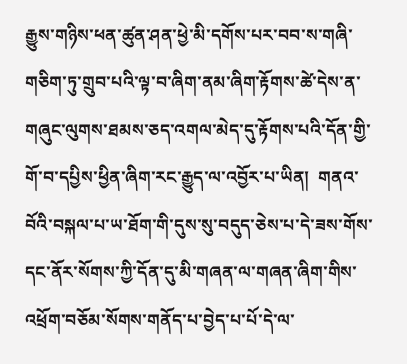རྒྱུས་གཉིས་ཕན་ཚུན་ཤན་ཕྱེ་མི་དགོས་པར་བབ་ས་གཞི་གཅིག་ཏུ་གྲུབ་པའི་ལྟ་བ་ཞིག་ནམ་ཞིག་རྟོགས་ཚེ་དེས་ན་གཞུང་ལུགས་ཐམས་ཅད་འགལ་མེད་དུ་རྟོགས་པའི་དོན་གྱི་གོ་བ་དཔྱིས་ཕྱིན་ཞིག་རང་རྒྱུད་ལ་འབྱོར་པ་ཡིན།  གནའ་བོའི་བསྐལ་པ་ཡ་ཐོག་གི་དུས་སུ་བདུད་ཅེས་པ་དེ་ཟས་གོས་དང་ནོར་སོགས་ཀྱི་དོན་དུ་མི་གཞན་ལ་གཞན་ཞིག་གིས་འཕྲོག་བཅོམ་སོགས་གནོད་པ་བྱེད་པ་པོ་དེ་ལ་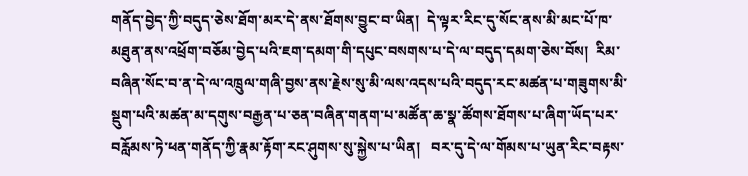གནོད་བྱེད་ཀྱི་བདུད་ཅེས་ཐོག་མར་དེ་ནས་ཐོགས་བྱུང་བ་ཡིན།  དེ་ལྟར་རིང་དུ་སོང་ནས་མི་མང་པོ་ཁ་མཐུན་ནས་འཕྲོག་བཅོམ་བྱེད་པའི་ཇག་དམག་གི་དཔུང་བསགས་པ་དེ་ལ་བདུད་དམག་ཅེས་བོས།  རིམ་བཞིན་སོང་བ་ན་དེ་ལ་འཁྲུལ་གཞི་བྱས་ནས་རྗེས་སུ་མི་ལས་འདས་པའི་བདུད་རང་མཚན་པ་གཟུགས་མི་སྡུག་པའི་མཚན་མ་དགུས་བརྒྱན་པ་ཅན་བཞིན་གནག་པ་མཚོན་ཆ་སྣ་ཚོགས་ཐོགས་པ་ཞིག་ཡོད་པར་བརློམས་ཏེ་ཕན་གནོད་ཀྱི་རྣམ་རྟོག་རང་ཤུགས་སུ་སྐྱེས་པ་ཡིན།   བར་དུ་དེ་ལ་གོམས་པ་ཡུན་རིང་བརྟས་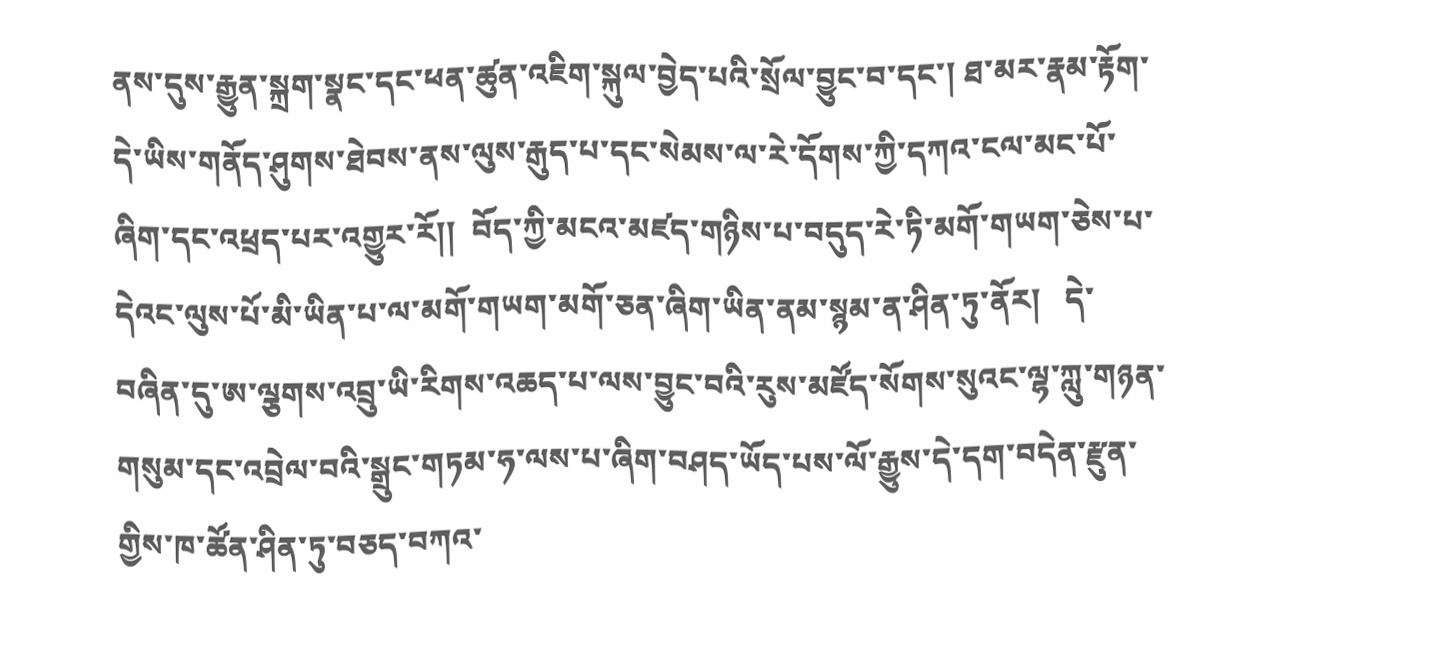ནས་དུས་རྒྱུན་སྐྲག་སྣང་དང་ཕན་ཚུན་འཇིག་སྐུལ་བྱེད་པའི་སྲོལ་བྱུང་བ་དང་། ཐ་མར་རྣམ་རྟོག་དེ་ཡིས་གནོད་ཤུགས་ཐེབས་ནས་ལུས་རྒུད་པ་དང་སེམས་ལ་རེ་དོགས་ཀྱི་དཀའ་ངལ་མང་པོ་ཞིག་དང་འཕྲད་པར་འགྱུར་རོ།།  བོད་ཀྱི་མངའ་མཛད་གཉིས་པ་བདུད་རེ་ཏི་མགོ་གཡག་ཅེས་པ་དེའང་ལུས་པོ་མི་ཡིན་པ་ལ་མགོ་གཡག་མགོ་ཅན་ཞིག་ཡིན་ནམ་སྙམ་ན་ཤིན་ཏུ་ནོར།   དེ་བཞིན་དུ་ཨ་ལྕགས་འབྲུ་ཡི་རིགས་འཆད་པ་ལས་བྱུང་བའི་རུས་མཛོད་སོགས་སུའང་ལྷ་ཀླུ་གཉན་གསུམ་དང་འབྲེལ་བའི་སྒྲུང་གཏམ་ཧ་ལས་པ་ཞིག་བཤད་ཡོད་པས་ལོ་རྒྱུས་དེ་དག་བདེན་རྫུན་གྱིས་ཁ་ཚོན་ཤིན་ཏུ་བཅད་བཀའ་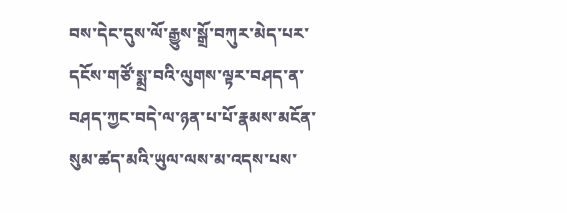བས་དེང་དུས་ལོ་རྒྱུས་སྒྲོ་བཀུར་མེད་པར་དངོས་གཙོ་སྨྲ་བའི་ལུགས་ལྟར་བཤད་ན་བཤད་ཀྱང་བདེ་ལ་ཉན་པ་པོ་རྣམས་མངོན་སུམ་ཚད་མའི་ཡུལ་ལས་མ་འདས་པས་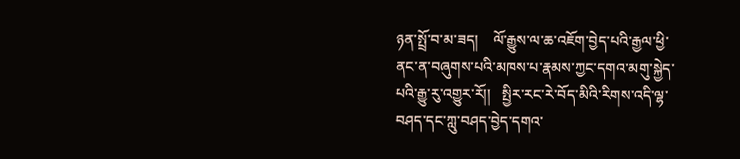ཉན་སྤྲོ་བ་མ་ཟད།    ལོ་རྒྱུས་ལ་ཆ་འཇོག་བྱེད་པའི་རྒྱལ་ཕྱི་ནང་ན་བཞུགས་པའི་མཁས་པ་རྣམས་ཀྱང་དགའ་མགུ་སྐྱེད་པའི་རྒྱུ་རུ་འགྱུར་རོ།།   སྤྱིར་རང་རེ་བོད་མིའི་རིགས་འདི་ལྷ་བཤད་དང་ཀླུ་བཤད་བྱེད་དགའ་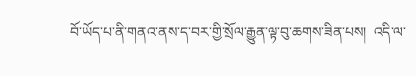བོ་ཡོད་པ་ནི་གནའ་ནས་ད་བར་གྱི་སྲོལ་རྒྱུན་ལྟ་བུ་ཆགས་ཟིན་པས།  འདི་ལ་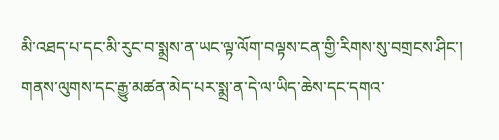མི་འཐད་པ་དང་མི་རུང་བ་སྨྲས་ན་ཡང་ལྟ་ལོག་བལྟས་ངན་གྱི་རིགས་སུ་བགྲངས་ཤིང་།  གནས་ལུགས་དང་རྒྱུ་མཚན་མེད་པར་སྨྲ་ན་དེ་ལ་ཡིད་ཆེས་དང་དགའ་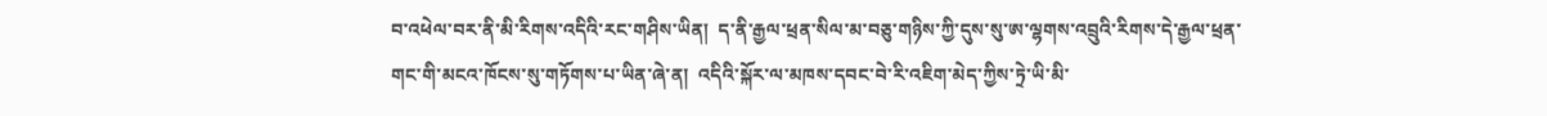བ་འཕེལ་བར་ནི་མི་རིགས་འདིའི་རང་གཤིས་ཡིན།  ད་ནི་རྒྱལ་ཕྲན་སིལ་མ་བཅུ་གཉིས་ཀྱི་དུས་སུ་ཨ་ལྷགས་འབྲུའི་རིགས་དེ་རྒྱལ་ཕྲན་གང་གི་མངའ་ཁོངས་སུ་གཏོགས་པ་ཡིན་ཞེ་ན།  འདིའི་སྐོར་ལ་མཁས་དབང་བེ་རི་འཇིག་མེད་ཀྱིས་ཏྲེ་ཡི་མི་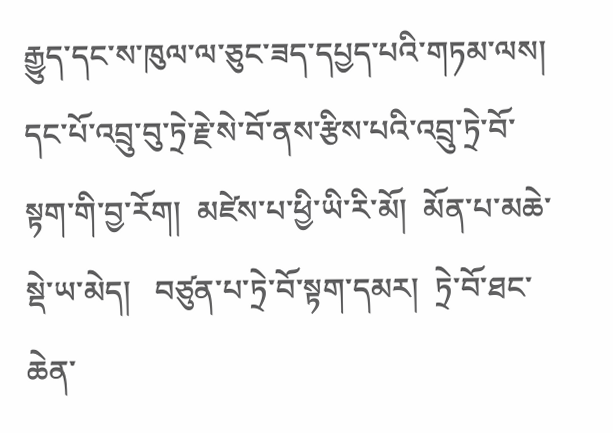རྒྱུད་དང་ས་ཁུལ་ལ་ཅུང་ཟད་དཔྱད་པའི་གཏམ་ལས།   དང་པོ་འབྲུ་བུ་ཏྲེ་རྗེ་སེ་བོ་ནས་རྩིས་པའི་འབྲུ་ཏྲེ་བོ་སྟག་གི་བྱ་རོག།  མཛེས་པ་ཕྱི་ཡི་རི་མོ།  མོན་པ་མཆེ་སྡེ་ཡ་མེད།   བཙུན་པ་ཏྲེ་བོ་སྟག་དམར།  ཏྲེ་བོ་ཐང་ཆེན་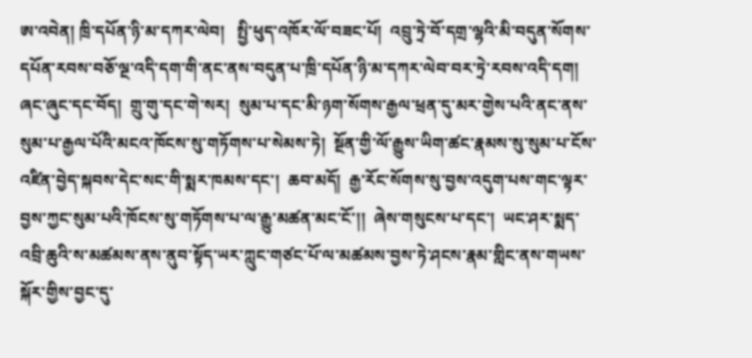ཨ་འབེན། ཁྲི་དཔོན་ཉི་མ་དཀར་ལེབ།   སྤྱི་ཕུད་འཁོར་ལོ་བཟང་པོ།  འབྲུ་ཏྲེ་བོ་དགྲ་ལྷའི་མི་བདུན་སོགས་དཔོན་རབས་བཅོ་ལྔ་འདི་དག་གི་ནང་ནས་བདུན་པ་ཁྲི་དཔོན་ཉི་མ་དཀར་ལེབ་བར་ཏྲེ་རབས་འདི་དག།   ཞང་ཞུང་དང་བོད།  གྲུ་གུ་དང་གེ་སར།  སུམ་པ་དང་མི་ཉག་སོགས་རྒྱལ་ཕྲན་དུ་མར་གྱེས་པའི་ནང་ནས་སུམ་པ་རྒྱལ་པོའི་མངའ་ཁོངས་སུ་གཏོགས་པ་སེམས་ཏེ།  སྔོན་གྱི་ལོ་རྒྱུས་ཡིག་ཚང་རྣམས་སུ་སུམ་པ་ངོས་འཛིན་བྱེད་སྐབས་དེང་སང་གི་སྨར་ཁམས་དང་།  ཆབ་མདོ།  རྒྱ་རོང་སོགས་སུ་བྱས་འདུག་པས་གང་ལྟར་བྱས་ཀྱང་སུམ་པའི་ཁོངས་སུ་གཏོགས་པ་ལ་རྒྱུ་མཚན་མང་ངོ་།།  ཞེས་གསུངས་པ་དང་།  ཡང་ཤར་སྨད་འབྲི་ཆུའི་ས་མཚམས་ནས་ནུབ་སྟོད་ཡར་ཀླུང་གཙང་པོ་ལ་མཚམས་བྱས་ཏེ་ཤངས་རྣམ་གླིང་ནས་གཡས་སྐོར་གྱིས་བྱང་དུ་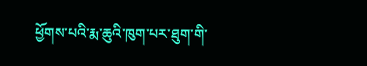ཕྱོགས་པའི་རྨ་ཆུའི་ཁུག་པར་ཐུག་གི་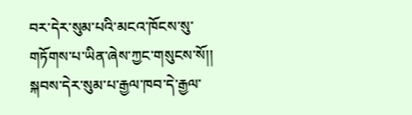བར་དེར་སུམ་པའི་མངའ་ཁོངས་སུ་གཏོགས་པ་ཡིན་ཞེས་ཀྱང་གསུངས་སོ།།  སྐབས་དེར་སུམ་པ་རྒྱལ་ཁབ་དེ་རྒྱལ་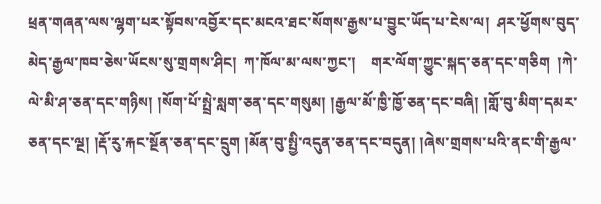ཕྲན་གཞན་ལས་ལྷག་པར་སྟོབས་འབྱོར་དང་མངའ་ཐང་སོགས་རྒྱས་པ་བྱུང་ཡོད་པ་ངེས་ལ།  ཤར་ཕྱོགས་བུད་མེད་རྒྱལ་ཁབ་ཅེས་ཡོངས་སུ་གྲགས་ཤིང།  ཀ་ཁོལ་མ་ལས་ཀྱང་།    གར་ལོག་ཀྱུང་སྐད་ཅན་དང་གཅིག  །ཀེ་ལེ་མི་ཤ་ཅན་དང་གཉིས། །སོག་པོ་སྤྲེ་སླག་ཅན་དང་གསུམ། །རྒྱལ་མོ་ཁྱི་ཁྱོ་ཅན་དང་བཞི། །གློ་བུ་མིག་དམར་ཅན་དང་ལྔ། །རྡོ་རུ་རྐང་སྔོན་ཅན་དང་དྲུག །མོན་བུ་སྤྱི་འདུན་ཅན་དང་བདུན། །ཞེས་གྲགས་པའི་ནང་གི་རྒྱལ་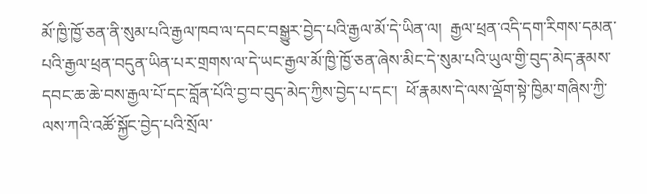མོ་ཁྱི་ཁྱོ་ཅན་ནི་སུམ་པའི་རྒྱལ་ཁབ་ལ་དབང་བསྒྱུར་བྱེད་པའི་རྒྱལ་མོ་དེ་ཡིན་ལ།  རྒྱལ་ཕྲན་འདི་དག་རིགས་དམན་པའི་རྒྱལ་ཕྲན་བདུན་ཡིན་པར་གྲགས་ལ་དེ་ཡང་རྒྱལ་མོ་ཁྱི་ཁྱོ་ཅན་ཞེས་མིང་དེ་སུམ་པའི་ཡུལ་གྱི་བུད་མེད་རྣམས་དབང་ཆ་ཆེ་བས་རྒྱལ་པོ་དང་བློན་པོའི་བྱ་བ་བུད་མེད་ཀྱིས་བྱེད་པ་དང་།  ཕོ་རྣམས་དེ་ལས་ལྡོག་སྟེ་ཁྱིམ་གཞིས་ཀྱི་ལས་ཀའི་འཚོ་སྐྱོང་བྱེད་པའི་སྲོལ་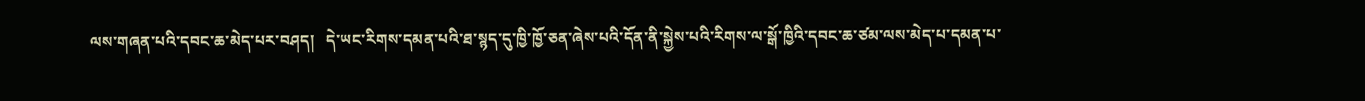ལས་གཞན་པའི་དབང་ཆ་མེད་པར་བཤད།   དེ་ཡང་རིགས་དམན་པའི་ཐ་སྙད་དུ་ཁྱི་ཁྱོ་ཅན་ཞེས་པའི་དོན་ནི་སྐྱེས་པའི་རིགས་ལ་སྒོ་ཁྱིའི་དབང་ཆ་ཙམ་ལས་མེད་པ་དམན་པ་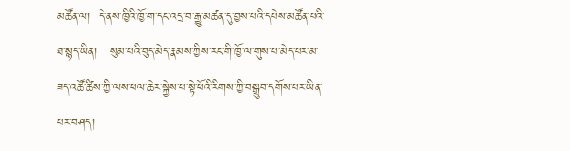མཚོན་ལ།  དེ་ནས་ཁྱིའི་ཁྱོ་ག་དང་འདྲ་བ་རྒྱུ་མཚན་དུ་བྱས་པའི་དཔེས་མཚོན་པའི་ཐ་སྙད་ཡིན།   སུམ་པའི་བུད་མེད་རྣམས་ཀྱིས་རང་གི་ཁྱོ་ལ་གུས་པ་མེད་པར་མ་ཟད་འཚོ་ཚིས་ཀྱི་ལས་ཕལ་ཆེར་སྐྱེས་པ་སྟེ་ཕོའི་རིགས་ཀྱི་བསྒྲུབ་དགོས་པར་ཡིན་པར་བཤད།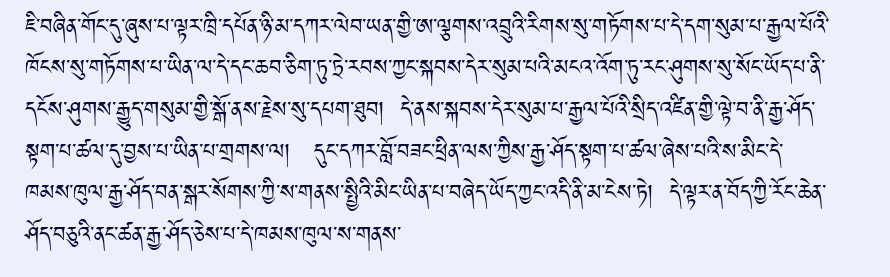ཇི་བཞིན་གོང་དུ་ཞུས་པ་ལྟར་ཁྲི་དཔོན་ཉི་མ་དཀར་ལེབ་ཡན་གྱི་ཨ་ལྕགས་འབྲུའི་རིགས་སུ་གཏོགས་པ་དེ་དག་སུམ་པ་རྒྱལ་པོའི་ཁོངས་སུ་གཏོགས་པ་ཡིན་ལ་དེ་དང་ཆབ་ཅིག་ཏུ་ཏྲེ་རབས་ཀྱང་སྐབས་དེར་སུམ་པའི་མངའ་འོག་ཏུ་རང་ཤུགས་སུ་སོང་ཡོད་པ་ནི་དངོས་ཤུགས་རྒྱུད་གསུམ་གྱི་སྒོ་ནས་རྗེས་སུ་དཔག་ཐུབ།  དེ་ནས་སྐབས་དེར་སུམ་པ་རྒྱལ་པོའི་སྲིད་འཛིན་གྱི་ལྟེ་བ་ནི་རྒྱ་ཤོད་སྟག་པ་ཚལ་དུ་བྱས་པ་ཡིན་པ་གྲགས་ལ།   དུང་དཀར་བློ་བཟང་ཕྲིན་ལས་ཀྱིས་རྒྱ་ཤོད་སྟག་པ་ཚལ་ཞེས་པའི་ས་མིང་དེ་ཁམས་ཁུལ་རྒྱ་ཤོད་བན་སྒར་སོགས་ཀྱི་ས་གནས་སྤྱིའི་མིང་ཡིན་པ་བཞེད་ཡོད་ཀྱང་འདི་ནི་མ་ངེས་ཏེ།  དེ་ལྟར་ན་བོད་ཀྱི་རོང་ཆེན་ཤོད་བཅུའི་ནང་ཚན་རྒྱ་ཤོད་ཅེས་པ་དེ་ཁམས་ཁུལ་ས་གནས་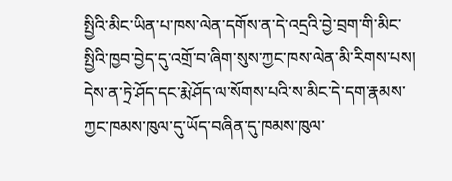སྤྱིའི་མིང་ཡིན་པ་ཁས་ལེན་དགོས་ན་དེ་འདྲའི་བྱེ་བྲག་གི་མིང་སྤྱིའི་ཁྱབ་བྱེད་དུ་འགྲོ་བ་ཞིག་སུས་ཀྱང་ཁས་ལེན་མི་རིགས་པས།   དེས་ན་ཏྲེ་ཤོད་དང་རྨེ་ཤོད་ལ་སོགས་པའི་ས་མིང་དེ་དག་རྣམས་ཀྱང་ཁམས་ཁུལ་དུ་ཡོད་བཞིན་དུ་ཁམས་ཁུལ་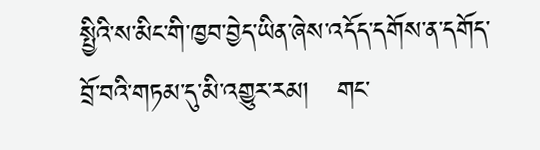སྤྱིའི་ས་མིང་གི་ཁྱབ་བྱེད་ཡིན་ཞེས་འདོད་དགོས་ན་དགོད་བྲོ་བའི་གཏམ་དུ་མི་འགྱུར་རམ།   གང་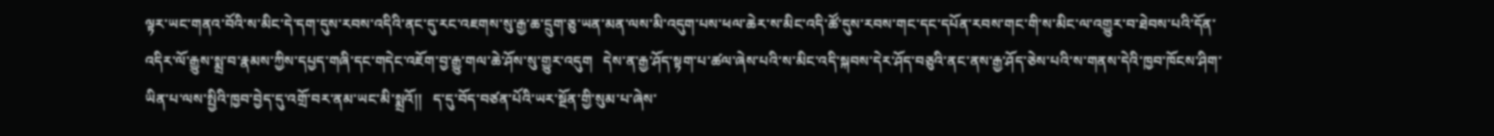ལྟར་ཡང་གནའ་བོའི་ས་མིང་དེ་དག་དུས་རབས་འདིའི་ནང་དུ་རང་འཇགས་སུ་རྒྱ་ཆ་དྲུག་ཅུ་ཡན་མན་ལས་མི་འདུག་པས་ཕལ་ཆེར་ས་མིང་འདི་ཚོ་དུས་རབས་གང་དང་དཔོན་རབས་གང་གི་ས་མིང་ལ་འགྱུར་བ་ཐེབས་པའི་དོན་འདིར་ལོ་རྒྱུས་སྨྲ་བ་རྣམས་ཀྱིས་དཔྱད་གཞི་དང་གདེང་འཇོག་བྱ་རྒྱུ་གལ་ཆེ་ཤོས་སུ་གྱུར་འདུག   དེས་ན་རྒྱ་ཤོད་སྟག་པ་ཚལ་ཞེས་པའི་ས་མིང་འདི་སྐབས་དེར་ཤོད་བཅུའི་ནང་ནས་རྒྱ་ཤོད་ཅེས་པའི་ས་གནས་དེའི་ཁྱབ་ཁོངས་ཤིག་ཡིན་པ་ལས་སྤྱིའི་ཁྱབ་བྱེད་དུ་འགྲོ་བར་ནམ་ཡང་མི་སྨྲའོ།།   ད་དུ་བོད་བཙན་པོའི་ཡར་སྔོན་གྱི་སུམ་པ་ཞེས་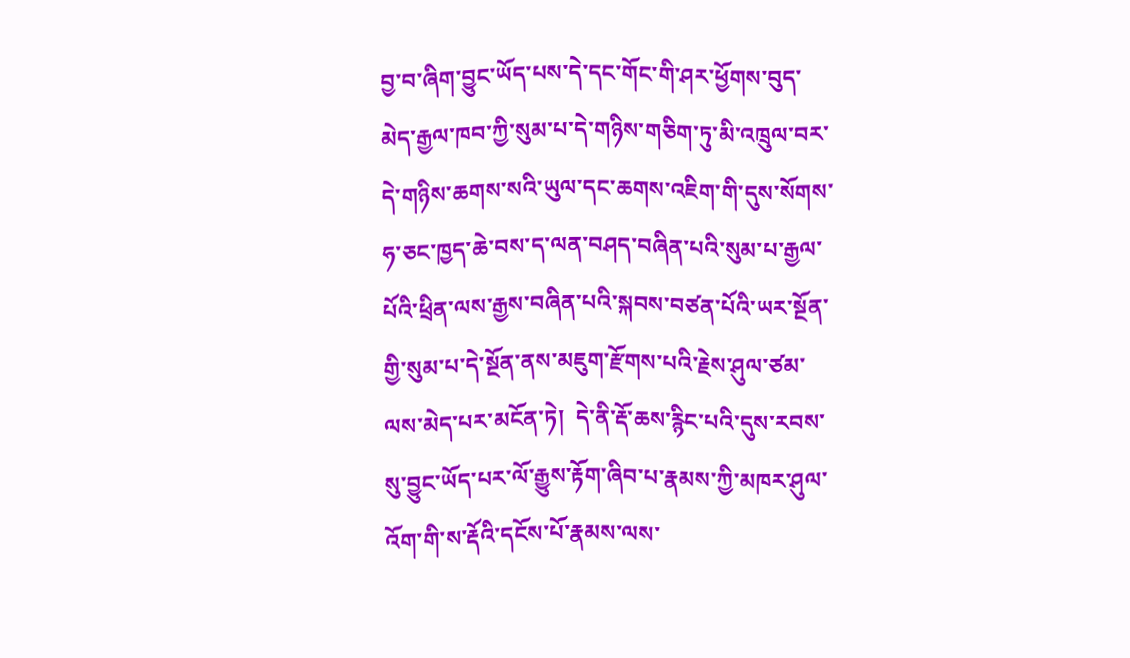བྱ་བ་ཞིག་བྱུང་ཡོད་པས་དེ་དང་གོང་གི་ཤར་ཕྱོགས་བུད་མེད་རྒྱལ་ཁབ་ཀྱི་སུམ་པ་དེ་གཉིས་གཅིག་ཏུ་མི་འཁྲུལ་བར་དེ་གཉིས་ཆགས་སའི་ཡུལ་དང་ཆགས་འཇིག་གི་དུས་སོགས་ཧ་ཅང་ཁྱད་ཆེ་བས་ད་ལན་བཤད་བཞིན་པའི་སུམ་པ་རྒྱལ་པོའི་ཕྲིན་ལས་རྒྱས་བཞིན་པའི་སྐབས་བཙན་པོའི་ཡར་སྔོན་གྱི་སུམ་པ་དེ་སྔོན་ནས་མཇུག་རྫོགས་པའི་རྗེས་ཤུལ་ཙམ་ལས་མེད་པར་མངོན་ཏེ།  དེ་ནི་རྡོ་ཆས་རྙིང་པའི་དུས་རབས་སུ་བྱུང་ཡོད་པར་ལོ་རྒྱུས་རྟོག་ཞིབ་པ་རྣམས་ཀྱི་མཁར་ཤུལ་འོག་གི་ས་རྡོའི་དངོས་པོ་རྣམས་ལས་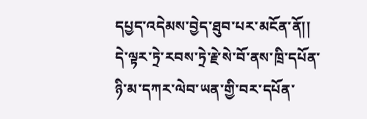དཔྱད་འདེམས་བྱེད་ཐུབ་པར་མངོན་ནོ།།   དེ་ལྟར་ཏྲེ་རབས་ཏྲེ་རྗེ་སེ་བོ་ནས་ཁྲི་དཔོན་ཉི་མ་དཀར་ལེབ་ཡན་གྱི་བར་དཔོན་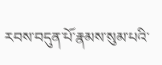རབས་བདུན་པོ་རྣམས་སུམ་པའི་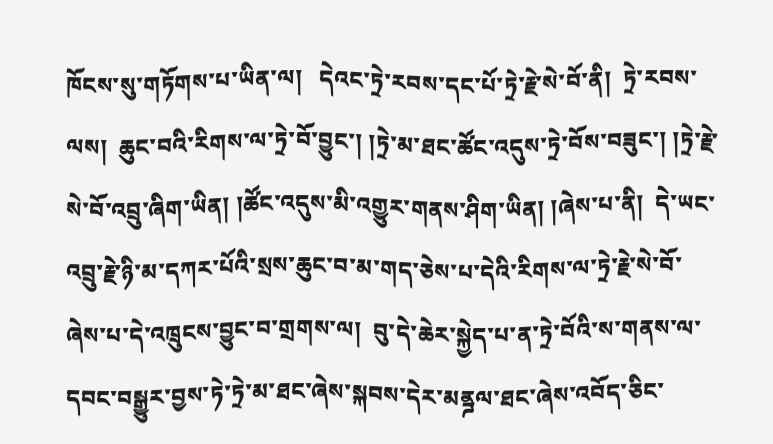ཁོངས་སུ་གཏོགས་པ་ཡིན་ལ།   དེའང་ཏྲེ་རབས་དང་པོ་ཏྲེ་རྗེ་སེ་བོ་ནི།  ཏྲེ་རབས་ལས།  ཆུང་བའི་རིགས་ལ་ཏྲེ་བོ་བྱུང་། །ཏྲེ་མ་ཐང་ཚོང་འདུས་ཏྲེ་བོས་བཟུང་། །ཏྲེ་རྗེ་སེ་བོ་འབྲུ་ཞིག་ཡིན། །ཚོང་འདུས་མི་འགྱུར་གནས་ཤིག་ཡིན། །ཞེས་པ་ནི།  དེ་ཡང་འབྲུ་རྗེ་ཉི་མ་དཀར་པོའི་སྲས་ཆུང་བ་མ་གད་ཅེས་པ་དེའི་རིགས་ལ་ཏྲེ་རྗེ་སེ་བོ་ཞེས་པ་དེ་འཁྲུངས་བྱུང་བ་གྲགས་ལ།  བུ་དེ་ཆེར་སྐྱེད་པ་ན་ཏྲེ་བོའི་ས་གནས་ལ་དབང་བསྒྱུར་བྱས་ཏེ་ཏྲེ་མ་ཐང་ཞེས་སྐབས་དེར་མནྜལ་ཐང་ཞེས་འབོད་ཅིང་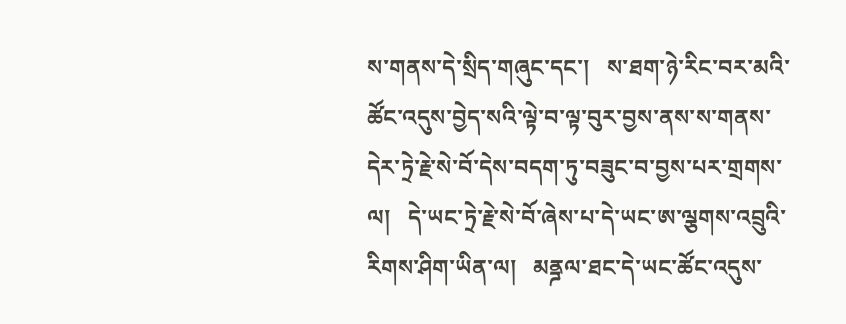ས་གནས་དེ་སྲིད་གཞུང་དང་།   ས་ཐག་ཉེ་རིང་བར་མའི་ཚོང་འདུས་བྱེད་སའི་ལྟེ་བ་ལྟ་བུར་བྱས་ནས་ས་གནས་དེར་ཏྲེ་རྗེ་སེ་བོ་དེས་བདག་ཏུ་བཟུང་བ་བྱས་པར་གྲགས་ལ།   དེ་ཡང་ཏྲེ་རྗེ་སེ་བོ་ཞེས་པ་དེ་ཡང་ཨ་ལྕགས་འབྲུའི་རིགས་ཤིག་ཡིན་ལ།   མནྜལ་ཐང་དེ་ཡང་ཚོང་འདུས་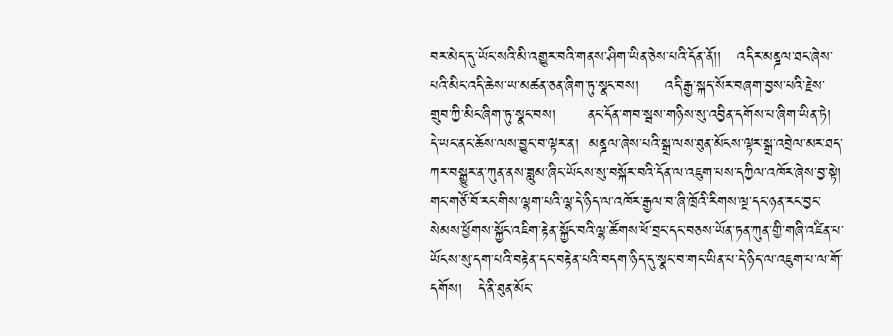བར་མེད་དུ་ཡོང་སའི་མི་འགྱུར་བའི་གནས་ཤིག་ཡིན་ཅེས་པའི་དོན་ནོ།།   འདིར་མནྜལ་ཐང་ཞེས་པའི་མིང་འདི་ཆེས་ཡ་མཚན་ཅན་ཞིག་ཏུ་སྣང་བས།     འདི་རྒྱ་སྐད་སོར་བཞག་བྱས་པའི་རྗེས་གྲུབ་ཀྱི་མིང་ཞིག་ཏུ་སྣང་བས།      ནང་དོན་གབ་སྦས་གཉིས་སུ་འབྱིན་དགོས་པ་ཞིག་ཡིན་ཏེ། དེ་ཡང་ནང་ཆོས་ལས་བྱུང་བ་ལྟར་ན།  མནྜལ་ཞེས་པའི་སྒྲ་ལས་ཐུན་མོངས་ལྟར་སྒྲ་འབྲེལ་མར་ཐད་ཀར་བསྒྱུར་ན་ཀུན་ནས་ཟླུམ་ཞིང་ཡོངས་སུ་བསྐོར་བའི་དོན་ལ་འཇུག་པས་དཀྱིལ་འཁོར་ཞེས་བྱ་སྟེ། གང་གཙོ་བོ་རང་གིས་ལྷག་པའི་ལྷ་དེ་ཉིད་ལ་འཁོར་རྒྱལ་བ་ཞི་ཁྲོའི་རིགས་ལྔ་དང་ཉན་རང་བྱང་སེམས་ཕྱོགས་སྐྱོང་འཇིག་རྟེན་སྐྱོང་བའི་ལྷ་ཚོགས་ཕོ་བྲང་དང་བཅས་ཡོན་ཏན་ཀུན་གྱི་གཞི་འཛིན་པ་ཡོངས་སུ་དག་པའི་བརྟེན་དང་བརྟེན་པའི་བདག་ཉིད་དུ་སྣང་བ་གང་ཡིན་པ་དེ་ཉིད་ལ་འཇུག་པ་ལ་གོ་དགོས།   དེ་ནི་ཐུན་མོང་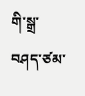གི་སྒྲ་བཤད་ཙམ་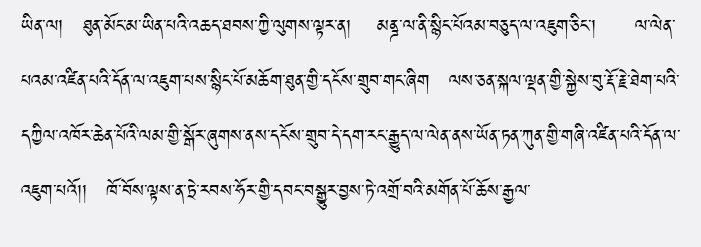ཡིན་ལ།   ཐུན་མོང་མ་ཡིན་པའི་འཆད་ཐབས་ཀྱི་ལུགས་ལྟར་ན།    མནྜ་ལ་ནི་སྙིང་པོའམ་བཅུད་ལ་འཇུག་ཅིང་།      ལ་ལེན་པའམ་འཛིན་པའི་དོན་ལ་འཇུག་པས་སྙིང་པོ་མཆོག་ཐུན་གྱི་དངོས་གྲུབ་གང་ཞིག   ལས་ཅན་སྐལ་ལྡན་གྱི་སྐྱེས་བུ་རྡོ་རྗེ་ཐེག་པའི་དཀྱིལ་འཁོར་ཆེན་པོའི་ལམ་གྱི་སྒོར་ཞུགས་ནས་དངོས་གྲུབ་དེ་དག་རང་རྒྱུད་ལ་ལེན་ནས་ཡོན་ཏན་ཀུན་གྱི་གཞི་འཛིན་པའི་དོན་ལ་འཇུག་པའོ།།   ཁོ་བོས་ལྟས་ན་ཏྲེ་རབས་ཧོར་གྱི་དབང་བསྒྱུར་བྱས་ཏེ་འགྲོ་བའི་མགོན་པོ་ཆོས་རྒྱལ་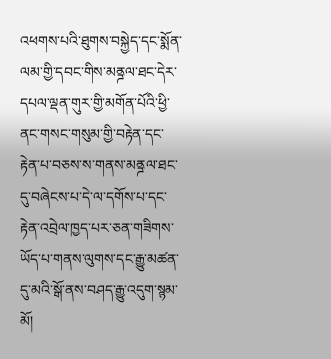འཕགས་པའི་ཐུགས་བསྐྱེད་དང་སྨོན་ལམ་གྱི་དབང་གིས་མནྜལ་ཐང་དེར་དཔལ་ལྡན་གུར་གྱི་མགོན་པོའི་ཕྱི་ནང་གསང་གསུམ་གྱི་བརྟེན་དང་རྟེན་པ་བཅས་ས་གནས་མནྜལ་ཐང་དུ་བཞེངས་པ་དེ་ལ་དགོས་པ་དང་རྟེན་འབྲེལ་ཁྱད་པར་ཅན་གཟིགས་ཡོད་པ་གནས་ལུགས་དང་རྒྱུ་མཚན་དུ་མའི་སྒོ་ནས་བཤད་རྒྱུ་འདུག་སྙམ་མོ།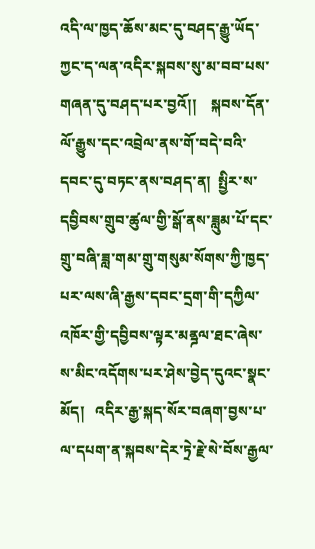འདི་ལ་ཁྱད་ཆོས་མང་དུ་བཤད་རྒྱུ་ཡོད་ཀྱང་ད་ལན་འདིར་སྐབས་སུ་མ་བབ་པས་གཞན་དུ་བཤད་པར་བྱའོ།།    སྐབས་དོན་ལོ་རྒྱུས་དང་འབྲེལ་ནས་གོ་བདེ་བའི་དབང་དུ་བཏང་ནས་བཤད་ན།  སྤྱིར་ས་དབྱིབས་གྲུབ་ཚུལ་གྱི་སྒོ་ནས་ཟླུམ་པོ་དང་གྲུ་བཞི་ཟླ་གམ་གྲུ་གསུམ་སོགས་ཀྱི་ཁྱད་པར་ལས་ཞི་རྒྱས་དབང་དྲག་གི་དཀྱིལ་འཁོར་གྱི་དབྱིབས་ལྟར་མནྜལ་ཐང་ཞེས་ས་མིང་འདོགས་པར་ཤེས་བྱེད་དུའང་སྣང་མོད།   འདིར་རྒྱ་སྐད་སོར་བཞག་བྱས་པ་ལ་དཔག་ན་སྐབས་དེར་ཏྲེ་རྗེ་སེ་བོས་རྒྱལ་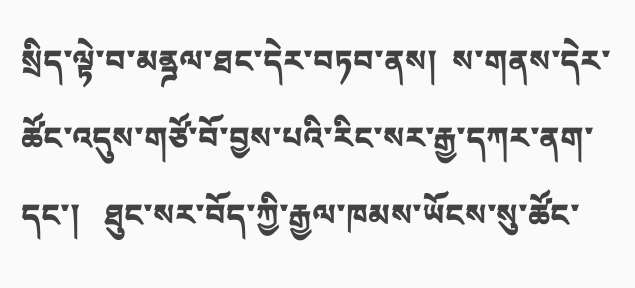སྲིད་ལྟེ་བ་མནྜལ་ཐང་དེར་བཏབ་ནས།  ས་གནས་དེར་ཚོང་འདུས་གཙོ་བོ་བྱས་པའི་རིང་སར་རྒྱ་དཀར་ནག་དང་།   ཐུང་སར་བོད་ཀྱི་རྒྱལ་ཁམས་ཡོངས་སུ་ཚོང་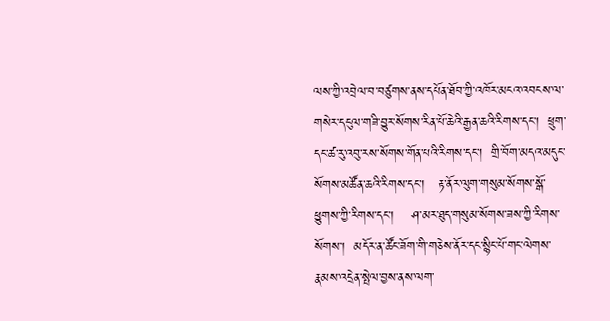ལས་ཀྱི་འབྲེལ་བ་བཙུགས་ནས་དཔོན་ཐོབ་ཀྱི་འཁོར་མངའ་འབངས་ལ་གསེར་དངུལ་གཟི་བྱུར་སོགས་རིན་པོ་ཆེའི་རྒྱན་ཆའི་རིགས་དང་།  ཕྲུག་དང་ཚ་རུ་འབུ་རས་སོགས་གོན་པའི་རིགས་དང་།  གྲི་བོག་མདའ་མདུང་སོགས་མཚོན་ཆའི་རིགས་དང་།   རྟ་ནོར་ལུག་གསུམ་སོགས་སྒོ་ཕྱུགས་ཀྱི་རིགས་དང་།    ཤ་མར་ཐུད་གསུམ་སོགས་ཟས་ཀྱི་རིགས་སོགས་།  མདོར་ན་ཚོང་ཟོག་གི་གཅེས་ནོར་དང་སྙིང་པོ་གང་ལེགས་རྣམས་འདྲེན་སྤེལ་བྱས་ནས་ལག་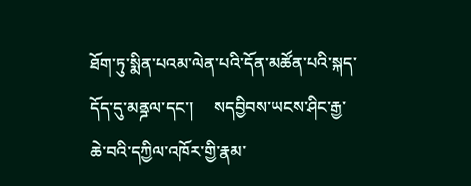ཐོག་ཏུ་སྨིན་པའམ་ལེན་པའི་དོན་མཚོན་པའི་སྐད་དོད་དུ་མནྜལ་དང་།     སདབྱིབས་ཡངས་ཤིང་རྒྱ་ཆེ་བའི་དཀྱིལ་འཁོར་གྱི་རྣམ་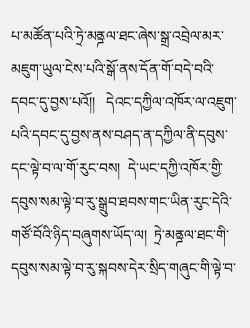པ་མཚོན་པའི་ཏྲེ་མནྜལ་ཐང་ཞེས་སྒྲ་འབྲེལ་མར་མཇུག་ཡུལ་ངེས་པའི་སྒོ་ནས་དོན་གོ་བདེ་བའི་དབང་དུ་བྱས་པའོ།།   དེའང་དཀྱིལ་འཁོར་ལ་འཇུག་པའི་དབང་དུ་བྱས་ནས་བཤད་ན་དཀྱིལ་ནི་དབུས་དང་ལྟེ་བ་ལ་གོ་རུང་བས།  དེ་ཡང་དཀྱི་འཁོར་གྱི་དབུས་སམ་ལྟེ་བ་རུ་སྒྲུབ་ཐབས་གང་ཡིན་རུང་དེའི་གཙོ་བོའི་ཉིད་བཞུགས་ཡོད་ལ།  ཏྲེ་མནྜལ་ཐང་གི་དབུས་སམ་ལྟེ་བ་རུ་སྐབས་དེར་སྲིད་གཞུང་གི་ལྟེ་བ་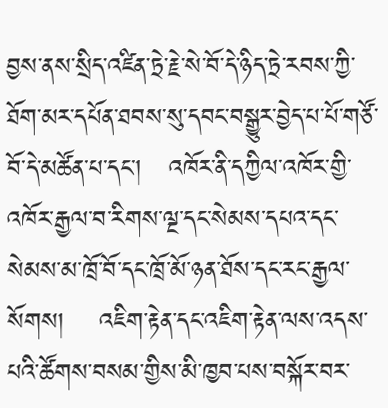བྱས་ནས་སྲིད་འཛིན་ཏྲེ་རྗེ་སེ་བོ་དེ་ཉིད་ཏྲེ་རབས་ཀྱི་ཐོག་མར་དཔོན་ཐབས་སུ་དབང་བསྒྱུར་བྱེད་པ་པོ་གཙོ་བོ་དེ་མཚོན་པ་དང་།   འཁོར་ནི་དཀྱིལ་འཁོར་གྱི་འཁོར་རྒྱལ་བ་རིགས་ལྔ་དང་སེམས་དཔའ་དང་སེམས་མ་ཁྲོ་བོ་དང་ཁྲོ་མོ་ཉན་ཐོས་དང་རང་རྒྱལ་སོགས།    འཇིག་རྟེན་དང་འཇིག་རྟེན་ལས་འདས་པའི་ཚོགས་བསམ་གྱིས་མི་ཁྱབ་པས་བསྐོར་བར་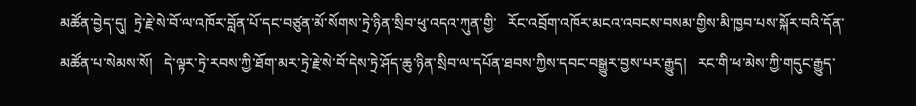མཚོན་བྱེད་དུ།  ཏྲེ་རྗེ་སེ་བོ་ལ་འཁོར་བློན་པོ་དང་བཙུན་མོ་སོགས་ཏྲེ་ཉིན་སྲིབ་ཕུ་འདའ་ཀུན་གྱི་   རོང་འབྲོག་འཁོར་མངའ་འབངས་བསམ་གྱིས་མི་ཁྱབ་པས་སྐོར་བའི་དོན་མཚོན་པ་སེམས་སོ།   དེ་ལྟར་ཏྲེ་རབས་ཀྱི་ཐོག་མར་ཏྲེ་རྗེ་སེ་བོ་དེས་ཏྲེ་ཤོད་ཆུ་ཉིན་སྲིབ་ལ་དཔོན་ཐབས་ཀྱིས་དབང་བསྒྱུར་བྱས་པར་རྒྱུད།   རང་གི་ཕ་མེས་ཀྱི་གདུང་རྒྱུད་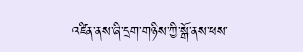འཛིན་ནས་ཞི་དྲག་གཉིས་ཀྱི་སྒོ་ནས་ཕས་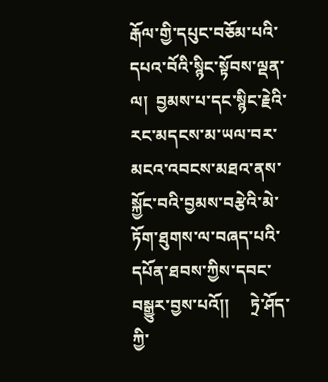རྒོལ་གྱི་དཔུང་བཅོམ་པའི་དཔའ་བོའི་སྙིང་སྟོབས་ལྡན་ལ།  བྱམས་པ་དང་སྙིང་རྗེའི་རང་མདངས་མ་ཡལ་བར་མངའ་འབངས་མཐའ་ནས་སྐྱོང་བའི་བྱམས་བརྩེའི་མེ་ཏོག་ཐུགས་ལ་བཞད་པའི་དཔོན་ཐབས་ཀྱིས་དབང་བསྒྱུར་བྱས་པའོ།།     ཏྲེ་ཤོད་ཀྱི་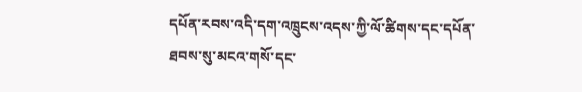དཔོན་རབས་འདི་དག་འཁྲུངས་འདས་ཀྱི་ལོ་ཚིགས་དང་དཔོན་ཐབས་སུ་མངའ་གསོ་དང་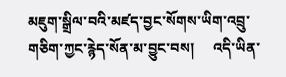མཇུག་སྒྲིལ་བའི་མཛད་བྱང་སོགས་ཡིག་འབྲུ་ གཅིག་ཀྱང་རྙེད་སོན་མ་བྱུང་བས།     འདི་ཡིན་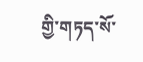གྱི་གཏད་སོ་